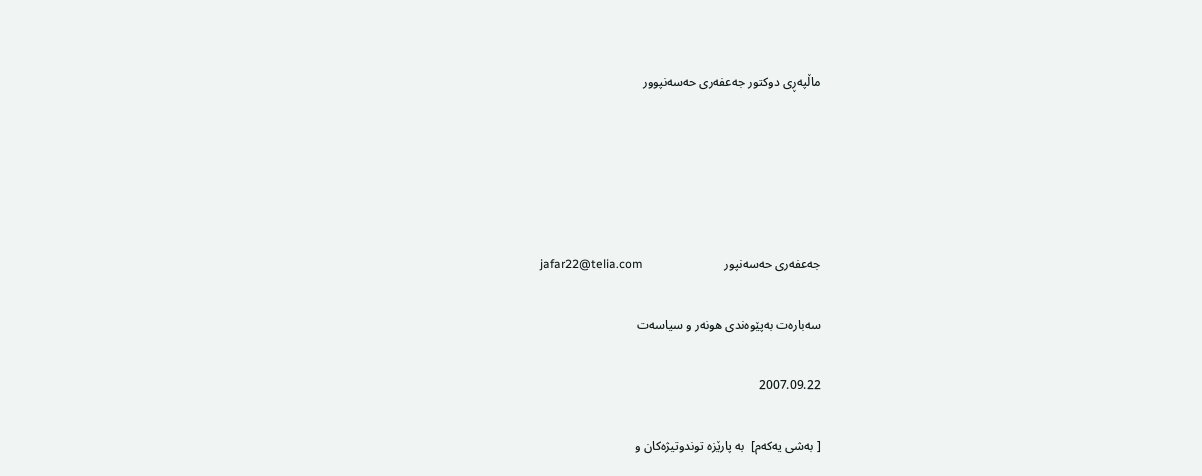ماڵپه‌ڕی دوکتور جه‌عفه‌ری حه‌سه‌نپوور





جه‌عفه‌ری حه‌سه‌نپور                          jafar22@telia.com

سه‌باره‌ت به‌پێوه‌ندی هونه‌ر و سیاسه‌ت

2007.09.22

[ به‌شی یه‌كه‌م]  به ‌پارێزه ‌توندوتیژه‌كان و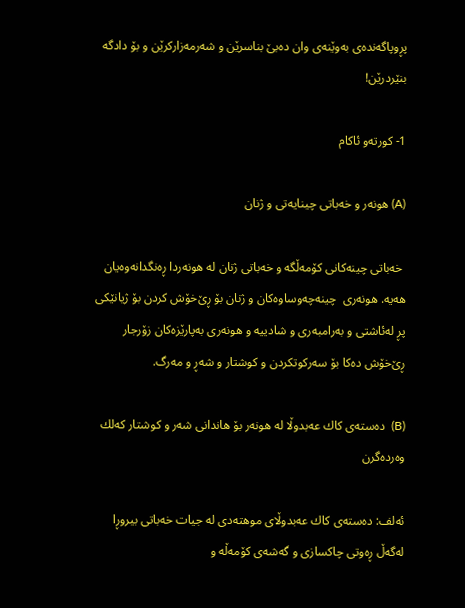پڕوپاگه‌نده‌‌‌ی به‌وێنه‌ی وان د‌ه‌بێ‌ بناسرێن و شه‌رمه‌زاركرێن و بۆ دادگه‌ بنێردرێن!

1- كورته‌و ئاكام

(A) هونه‌ر و خه‌‌باتی چینایه‌تی و ژنان

 خه‌باتی چینه‌كانی كۆمه‌ڵگه و خه‌باتی ژنان له هونه‌ردا ڕه‌نگدانه‌وه‌‌یان هه‌یه. هونه‌ری  چینه‌چه‌وساوه‌كان و ژنان بۆ ڕێ‌خۆش كردن بۆ ژیانێكی پڕ له‌ئاشتی و به‌رامبه‌ری و شادییه و هونه‌ری به‌پارێزه‌كان زۆرجار ڕێ‌خۆش ده‌كا بۆ سه‌ركوتكردن و كوشتار و شه‌ڕ و مه‌رگ.

(B)  ده‌سته‌ی كاك عه‌بدوڵا له هونه‌ر بۆ هاندانی شه‌ر و كوشتار كه‌لك وه‌رده‌گرن

ئه‌لف: ده‌سته‌ی كاك عه‌بدوڵای موهته‌دی له‌ جیات خه‌باتی بیروڕا له‌گه‌ڵ ڕه‌وتی چاكسازی و گه‌‌شه‌ی كۆمه‌ڵه و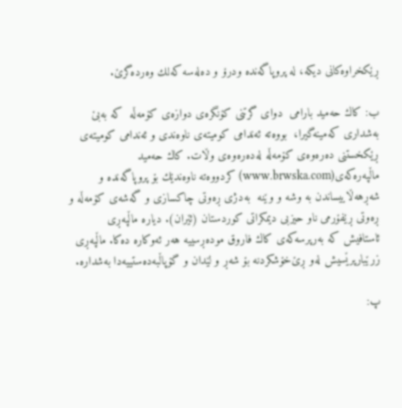ڕێكخراوه‌كانی دیكه، له پروپاگه‌نده‌ ودرۆ و ده‌له‌سه كه‌لك وه‌رده‌گرێ.

ب: كاك حه‌مید بارامی  دوای گرتنی كۆنگره‌ی دوازه‌ی كۆمه‌ڵه  كه به‌بێ به‌شداری كه‌مینه‌گیرا،  بووه‌ته ئه‌ندامی كومیته‌ی ناوه‌ندی و ئه‌ندامی كومیته‌ی ڕێكخستنی ده‌ره‌وه‌‌ی كۆمه‌ڵه له‌ده‌ره‌وه‌ی وڵات. كاك حه‌مید ماڵپه‌ره‌كه‌ی(www.brwska.com) كردووه‌ته ناوه‌ندێك بۆ پروپاگه‌نده‌ و شه‌ڕهه‌ڵاییساندن به‌ وشه و وێنه  به‌دژی ڕه‌وتی چاكسازی و گه‌‌شه‌ی كۆمه‌ڵه و ڕه‌وتی ڕێفۆرمی ناو حیزبی دیمكراتی كوردستان (ئێران). دیاره ماڵپه‌ڕی ئاستافیش كه به‌رپرسه‌كه‌ی كاك فاروق موده‌ڕسییه هه‌ر ئه‌وكاره‌ ده‌كا. ماڵپه‌ڕی زرێبارپرێسیش له‌و ڕێ‌خۆشكردنه بۆ شه‌ڕ و لێدان و گۆپاڵبه‌ده‌ستییه‌دا به‌شداره.

پ: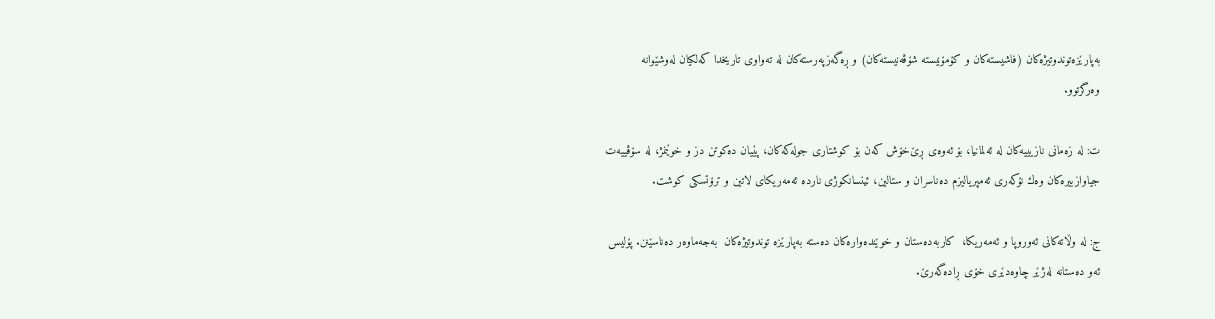به‌پارێزه‌توندوتیژه‌كان (فاشیسته‌كان و كۆمۆنیسته ‌شۆڤه‌نیسته‌كان) و ڕه‌گه‌زپه‌رسته‌كان له ته‌واوی تاریخدا كه‌لكیان له‌وشێوانه وه‌رگرتوو.

ت: له‌ زه‌مانی نازیییه‌كان له ئه‌لمانیا، بۆ ئه‌وه‌ی ڕێ‌خۆش كه‌ن بۆ كوشتاری جوله‌كه‌كان، پێیان ده‌كوتن دز و خوێنمژ، له سۆڤییه‌ت جیاوازبیره‌كان وه‌ك نۆكه‌ری ئه‌مپریالیزم ده‌ناسران و ستالین، ئینسانكوژی نارده ئه‌مه‌ریكای لاتین و ترۆتسكی كوشت.

ج: له وڵاته‌كانی ئه‌وروپا و ئه‌مه‌ریكا،  كاربه‌ده‌ستان و خوێنده‌واره‌كان ده‌سته ‌به‌پارێزه ‌توندوتیژه‌كان  به‌جه‌ماوه‌ر ده‌ناسێنن. پۆلیس ئه‌و ده‌ستانه له‌ژێر چاوه‌دێری خۆی ڕاده‌گه‌رێ.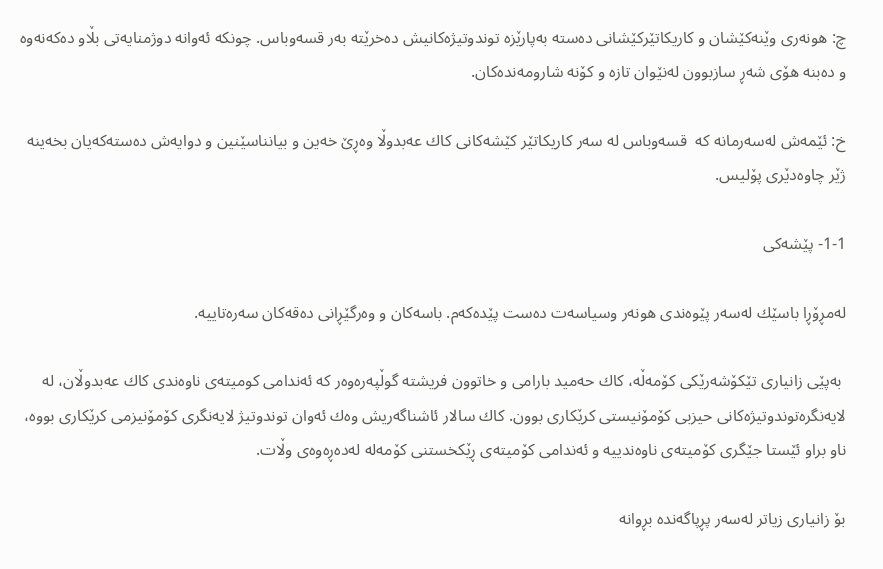چ: هونه‌ری وێنه‌كێشان و كاریكاتێركێشانی ده‌سته ‌به‌پارێزه ‌توندوتیژه‌كانیش ده‌خرێته به‌ر قسه‌وباس. چونكه ئه‌وانه دوژمنایه‌تی بڵاو ده‌كه‌نه‌وه و ده‌بنه هۆی شه‌ڕ سازبوون له‌نێوان تازه و كۆنه‌ شارومه‌نده‌كان.

خ: ئێمه‌ش له‌سه‌رمانه كه  قسه‌وباس له‌ سه‌ر كاریكاتێر كێشه‌كانی كاك عه‌بدوڵا وه‌ڕێ خه‌ین و بیانناسێنین و دوایه‌ش ده‌سته‌كه‌یان بخه‌ینه‌ ژێر چاوه‌دێری پۆلیس.

1-1- پێشه‌كی

له‌مڕۆڕا باسێك له‌سه‌ر پێوه‌ندی هونه‌ر وسیاسه‌ت ده‌ست پێده‌كه‌م. باسه‌كان و وه‌رگێڕانی ده‌قه‌كان سه‌ره‌تاییه.

 به‌پێی زانیاری تێكۆشه‌رێكی كۆمه‌ڵه، كاك حه‌مید بارامی و خاتوون فریشته‌ گوڵپه‌ره‌وه‌ر كه ئه‌ندامی كومیته‌ی ناوه‌ندی كاك عه‌بدوڵان، له لایه‌نگره‌توندوتیژه‌كانی حیزبی كۆمۆنیستی كرێكاری بوون. كاك سالار ئاشناگه‌ریش وه‌ك ئه‌وان توندوتیژ لایه‌نگری كۆمۆنیزمی كرێكاری بووه، ناو براو ئێستا جێگری كۆمیته‌ی ناوه‌ندییه و ئه‌ندامی كۆمیته‌ی ڕێكخستنی كۆمه‌له له‌ده‌ڕه‌وه‌ی وڵات.

بۆ زانیاری زیاتر له‌سه‌ر پڕپاگه‌نده بڕوانه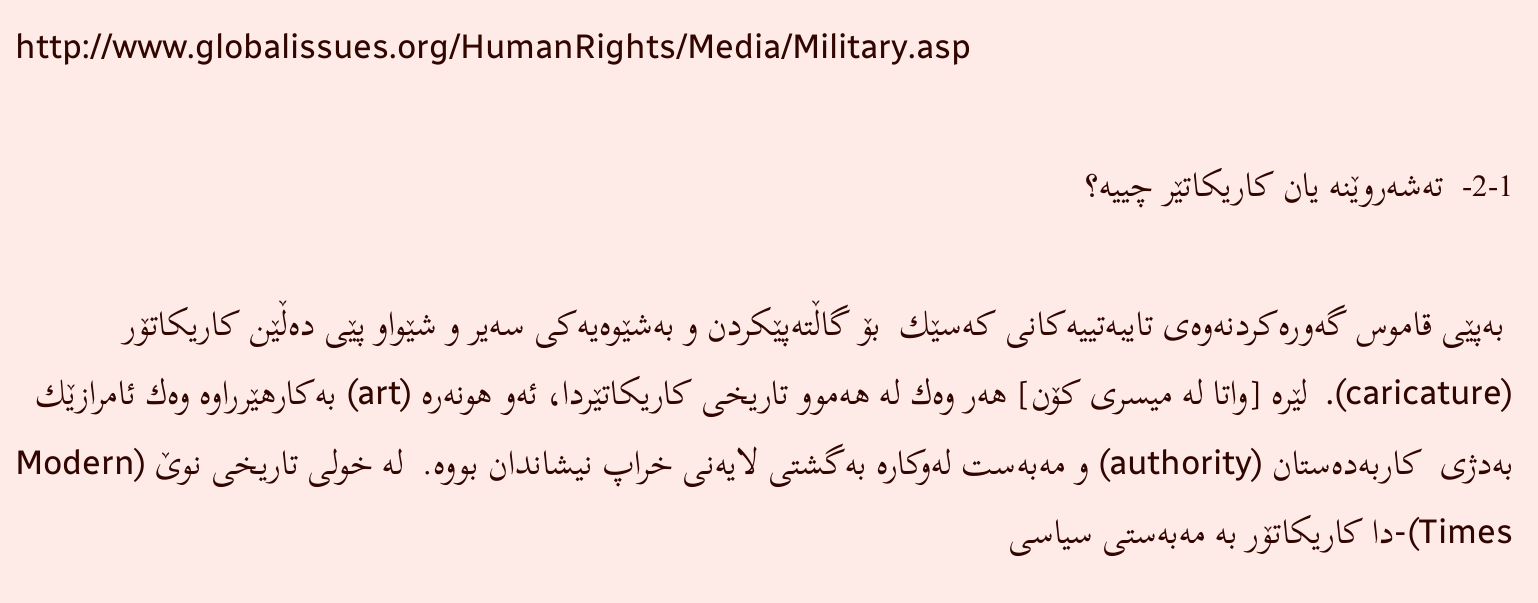http://www.globalissues.org/HumanRights/Media/Military.asp

2-1-  ته‌شه‌روێنه یان كاریكاتێر چییه‌؟

 به‌پێی قاموس گه‌وره‌كردنه‌وه‌ی تایبه‌تییه‌كانی كه‌سێك  بۆ گاڵته‌‌پێكردن و به‌شێوه‌یه‌كی سه‌یر و شێواو پێی ده‌ڵێن كاریكاتۆر (caricature).  لێره [واتا له‌ میسری كۆن] هه‌ر وه‌ك له هه‌موو تاریخی كاریكاتێردا، ئه‌و هونه‌ره (art) به‌كارهێرراوه وه‌ك ئامرازێك به‌دژی  كاربه‌ده‌ستان (authority) و مه‌به‌ست له‌وكاره به‌گشتی لایه‌نی خراپ نیشاندان بووه.  له‌ خولی تاریخی نوێ (Modern Times)-دا كاریكاتۆر به‌ مه‌به‌ستی سیاسی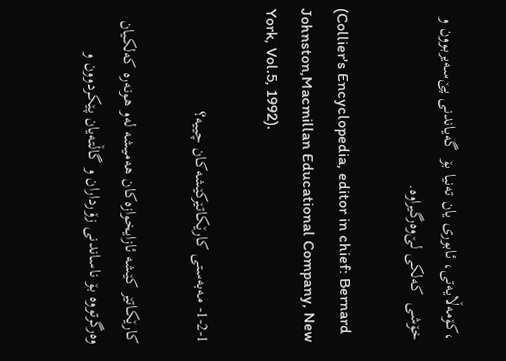،كۆمه‌ڵایه‌تی، ئابوری یان ته‌نیا بۆ  گه‌یاندنی پێ‌سه‌یربوون و خۆشی  كه‌لكی لێ‌وه‌رگیراوه.

(Collier's Encyclopedia, editor in chief: Bernard Johnston,Macmillan Educational Company, New York, Vol.5, 1992).

1-2-1- مه‌به‌ستی كارێكاتێركێشه‌‌كان چییه‌؟

كارێكاتێر كێشه‌ ئازایخوازه‌كان هه‌میشه له‌و هونه‌ره‌ كه‌لكیان وه‌رگرتووه بۆ ناساندنی زۆرداران و گاڵته‌یان پێكردوون و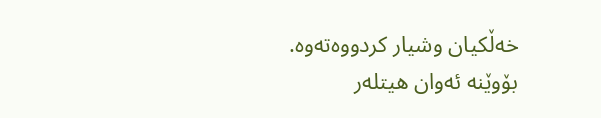خه‌ڵكیان وشیار كردووه‌ته‌وه. بۆوێنه ئه‌وان هیتله‌ر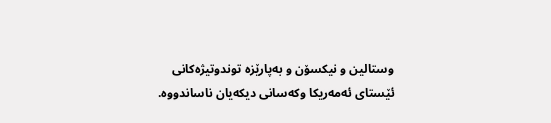وستالین و نیكسۆن و به‌پارێزه ‌توندوتیژه‌كانی ئێستای ئه‌مه‌ریكا وكه‌سانی دیكه‌یان ناساندووه.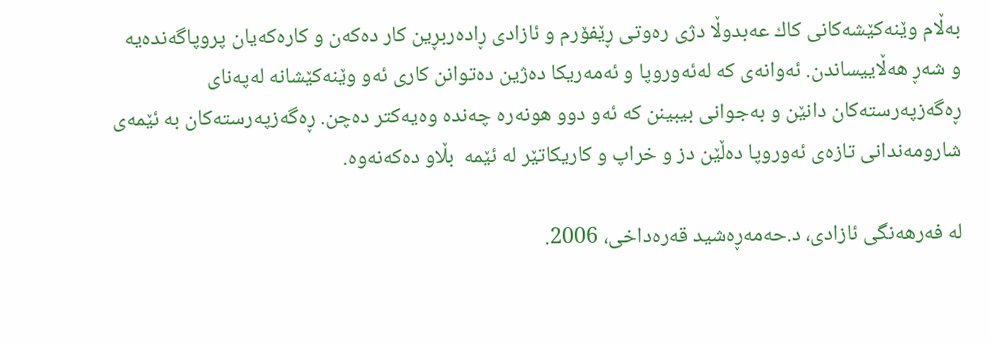به‌ڵام وێنه‌كێشه‌كانی كاك عه‌بدوڵا دژی ره‌وتی ڕێفۆرم و ئازادی ڕاده‌ربڕین كار ده‌كه‌ن و كاره‌كه‌یان پروپاگه‌نده‌یه و شه‌ڕ هه‌ڵاییساندن. ئه‌وانه‌ی كه له‌ئه‌وروپا و ئه‌مه‌ریكا ده‌ژین ده‌توانن كاری ئه‌و وێنه‌كێشانه له‌په‌نای ڕه‌گه‌زپه‌رسته‌كان دانێن و به‌جوانی بیبینن كه ئه‌و دوو هونه‌ره‌ چه‌نده وه‌یه‌كتر ده‌‌چن. ڕه‌گه‌زپه‌رسته‌كان به ئێمه‌‌ی شارومه‌ندانی تازه‌ی ئه‌وروپا ده‌ڵێن دز و خراپ و كاریكاتێر له‌ ئێمه  بڵاو ده‌كه‌نه‌وه.

له فه‌رهه‌نگی ئازادی، د.حه‌مه‌ڕه‌شید قه‌ره‌داخی، 2006.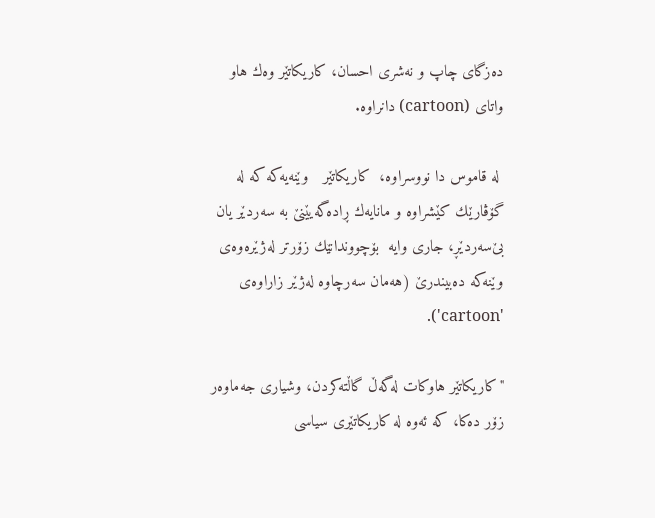ده‌زگای چاپ و نه‌شری احسان، كاریكاتێر وه‌ك هاو واتای (cartoon) دانراوه.

 له قاموس دا نووسراوه،  كاریكاتێر   وێنه‌یه‌كه كه له گۆڤارێك كێشراوه و مانایه‌ك ڕاده‌گه‌یێنێ به‌ سه‌ردێر یان بێ‌سه‌ردێڕ، جاری وایه  بۆچووندانێك زۆرتر له‌ژێره‌وه‌ی وێنه‌كه‌ ده‌بیندرێ (هه‌مان سه‌رچاوه له‌ژێر زاراوه‌ی 'cartoon').

"كاریكاتێر هاوكات له‌گه‌ڵ گاڵته‌‌‌كردن، وشیاری جه‌ماوه‌ر زۆر ده‌كا، كه ئه‌وه له كاریكاتێری سیاسی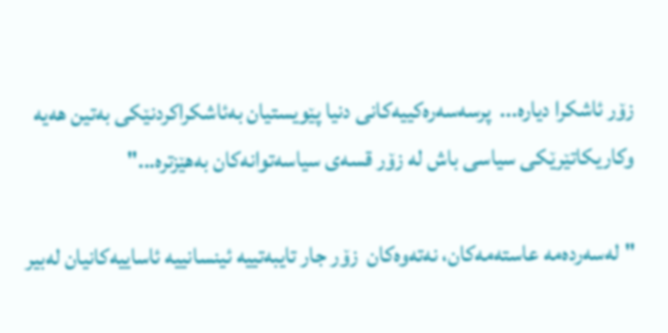زۆر ئاشكرا دیاره...  پرسه‌سه‌ره‌كییه‌كانی دنیا پێویستیان به‌ئاشكراكردنێكی به‌تین هه‌یه وكاریكاتێرێكی سیاسی باش له‌ زۆر‌ قسه‌‌‌ی سیاسه‌توانه‌كان به‌هێزتره..."

"له‌سه‌رده‌مه عاسته‌مه‌كان، نه‌ته‌وه‌كان  زۆر جار تایبه‌تییه‌ ئینسانییه‌ ئاساییه‌‌كانیان له‌بیر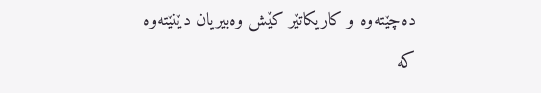ده‌چێته‌وه و كاریكاتێر كێش وه‌بیریان دێنێته‌وه كه‌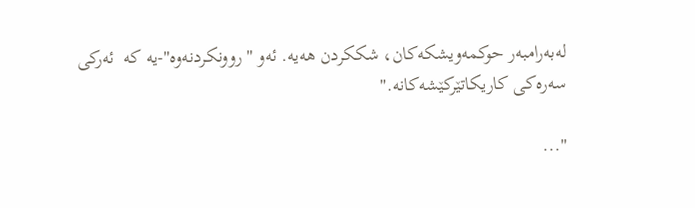له‌‌به‌رامبه‌ر حوكمه‌ویشكه‌كان، شككردن هه‌یه. ئه‌و "روونكردنه‌وه‌"-یه كه  ئه‌ركی  سه‌ره‌كی كاریكاتێركێشه‌كانه."

"...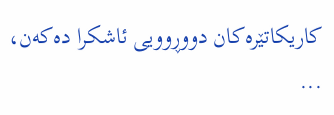كاریكاتێره‌كان دووڕوویی ئاشكرا ده‌كه‌ن، ...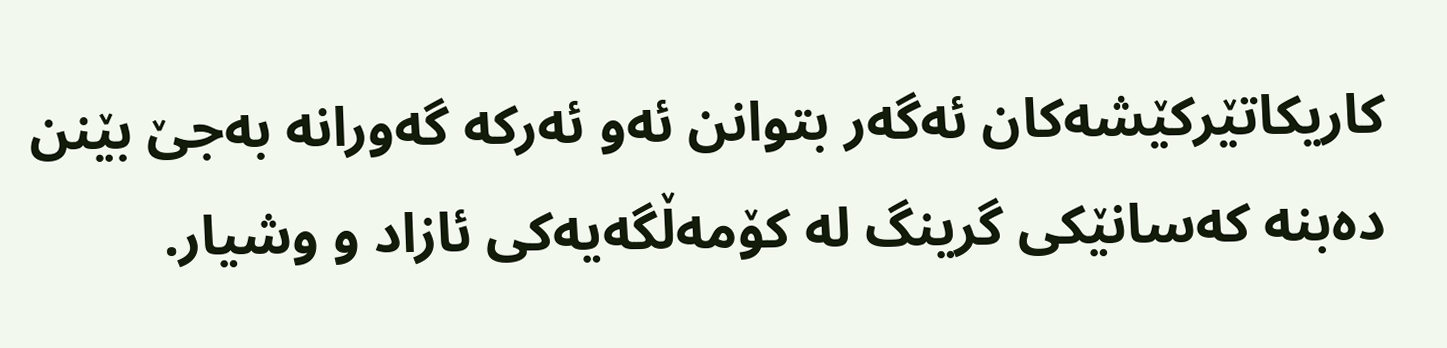كاریكاتێركێشه‌كان ئه‌‌گه‌ر بتوانن ئه‌و ئه‌ركه‌ گه‌ورانه به‌جێ بێنن ده‌بنه كه‌سانێكی گرینگ له كۆمه‌ڵگه‌یه‌كی ئازاد و وشیار.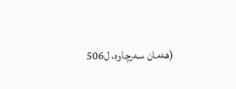(هه‌مان سه‌رچاوه، ل506